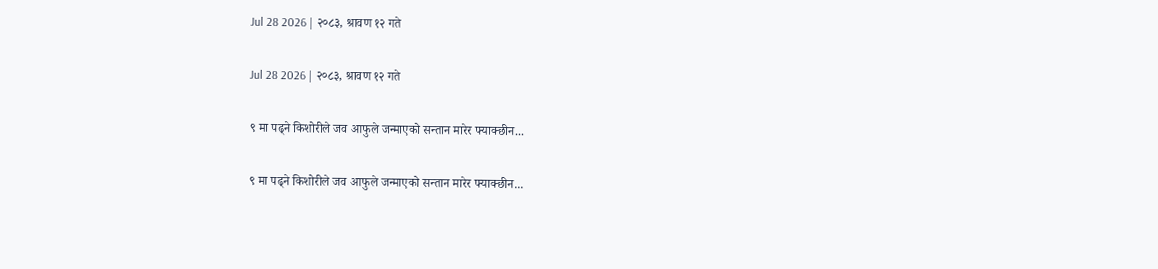Jul 28 2026 | २०८३, श्रावण १२ गते

Jul 28 2026 | २०८३, श्रावण १२ गते

९ मा पढ्ने किशोरीले जव आफुले जन्माएको सन्तान मारेर फ्याक्छीन...

९ मा पढ्ने किशोरीले जव आफुले जन्माएको सन्तान मारेर फ्याक्छीन...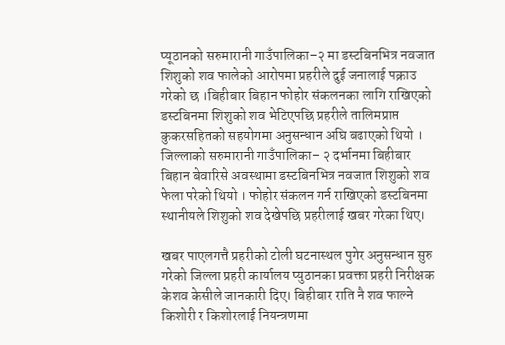प्यूठानको सरुमारानी गाउँपालिका–२ मा डस्टबिनभित्र नवजात शिशुको शव फालेको आरोपमा प्रहरीले दुई जनालाई पक्राउ गरेको छ ।बिहीबार बिहान फोहोर संकलनका लागि राखिएको डस्टबिनमा शिशुको शव भेटिएपछि प्रहरीले तालिमप्राप्त कुकरसहितको सहयोगमा अनुसन्धान अघि बढाएको थियो । जिल्लाको सरुमारानी गाउँपालिका– २ दर्भानमा बिहीबार बिहान बेवारिसे अवस्थामा डस्टबिनभित्र नवजात शिशुको शव फेला परेको थियो । फोहोर संकलन गर्न राखिएको डस्टबिनमा स्थानीयले शिशुको शव देखेपछि प्रहरीलाई खबर गरेका थिए।

खबर पाएलगत्तै प्रहरीको टोली घटनास्थल पुगेर अनुसन्धान सुरु गरेको जिल्ला प्रहरी कार्यालय प्युठानका प्रवक्ता प्रहरी निरीक्षक केशव केसीले जानकारी दिए। बिहीबार राति नै शव फाल्ने किशोरी र किशोरलाई नियन्त्रणमा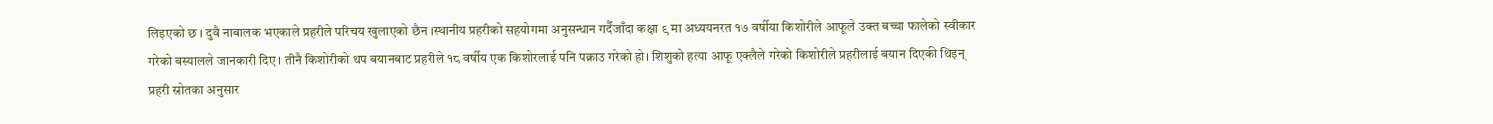लिइएको छ । दुवै नाबालक भएकाले प्रहरीले परिचय खुलाएको छैन ।स्थानीय प्रहरीको सहयोगमा अनुसन्धान गर्दैजाँदा कक्षा ९ मा अध्ययनरत १७ वर्षीया किशोरीले आफूले उक्त बच्चा फालेको स्वीकार गरेको बस्यालले जानकारी दिए । तीनै किशोरीको थप बयानबाट प्रहरीले १८ वर्षीय एक किशोरलाई पनि पक्राउ गरेको हो। शिशुको हत्या आफू एक्लैले गरेको किशोरीले प्रहरीलाई बयान दिएकी थिइन् प्रहरी स्रोतका अनुसार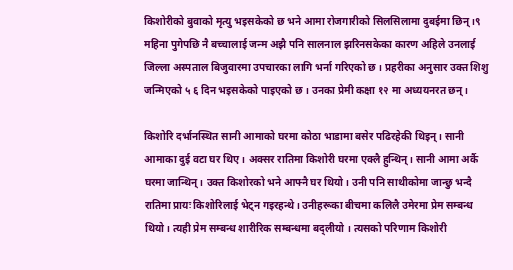किशोरीको बुवाको मृत्यु भइसकेको छ भने आमा रोजगारीको सिलसिलामा दुबईमा छिन् ।९ महिना पुगेपछि नै बच्चालाई जन्म अझै पनि सालनाल झरिनसकेका कारण अहिले उनलाई जिल्ला अस्पताल बिजुवारमा उपचारका लागि भर्ना गरिएको छ । प्रहरीका अनुसार उक्त शिशु जन्मिएको ५ ६ दिन भइसकेको पाइएको छ । उनका प्रेमी कक्षा १२ मा अध्ययनरत छन्।

किशोरि दर्भानस्थित सानी आमाको घरमा कोठा भाडामा बसेर पढिरहेकी थिइन्। सानी आमाका दुई वटा घर थिए। अक्सर रातिमा किशोरी घरमा एक्लै हुन्थिन्। सानी आमा अर्कै घरमा जान्थिन्। उक्त किशोरको भने आफ्नै घर थियो। उनी पनि साथीकोमा जान्छु भन्दै रातिमा प्रायः किशोरिलाई भेट्न गइरहन्थे। उनीहरूका बीचमा कलिलै उमेरमा प्रेम सम्बन्ध थियो। त्यही प्रेम सम्बन्ध शारीरिक सम्बन्धमा बद्लीयो । त्यसको परिणाम किशोरी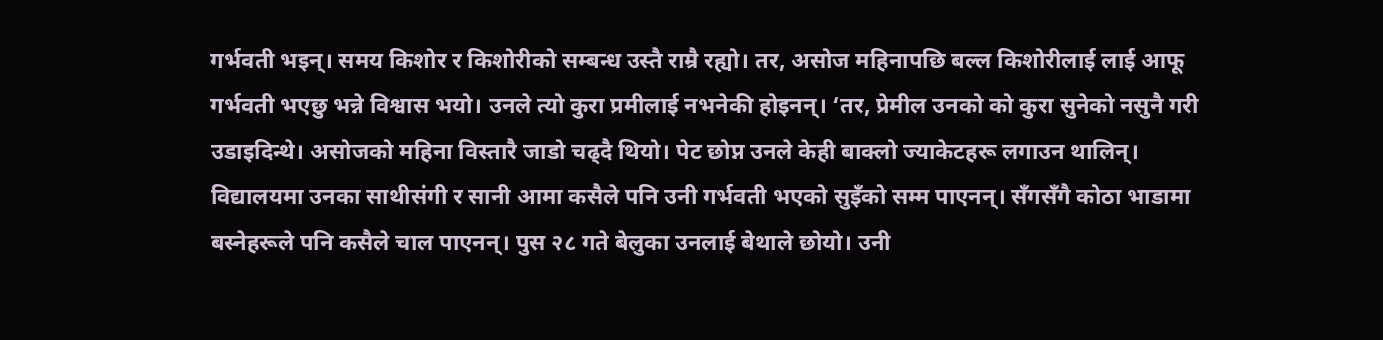गर्भवती भइन्। समय किशोर र किशोरीको सम्बन्ध उस्तै राम्रै रह्यो। तर, असोज महिनापछि बल्ल किशोरीलाई लाई आफू गर्भवती भएछु भन्ने विश्वास भयो। उनले त्यो कुरा प्रमीलाई नभनेकी होइनन्। ‘तर, प्रेमील उनको को कुरा सुनेको नसुनै गरी उडाइदिन्थे। असोजको महिना विस्तारै जाडो चढ्दै थियो। पेट छोप्न उनले केही बाक्लो ज्याकेटहरू लगाउन थालिन्। विद्यालयमा उनका साथीसंगी र सानी आमा कसैले पनि उनी गर्भवती भएको सुइँको सम्म पाएनन्। सँगसँगै कोठा भाडामा बस्नेहरूले पनि कसैले चाल पाएनन्। पुस २८ गते बेलुका उनलाई बेथाले छोयो। उनी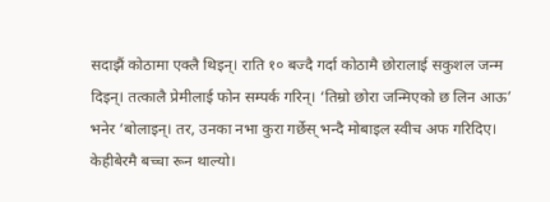सदाझैं कोठामा एक्लै थिइन्। राति १० बज्दै गर्दा कोठामै छोरालाई सकुशल जन्म दिइन्। तत्कालै प्रेमीलाई फोन सम्पर्क गरिन्। ‘तिम्रो छोरा जन्मिएको छ लिन आऊ’ भनेर ‘बोलाइन्। तर, उनका नभा कुरा गर्छेस् भन्दै मोबाइल स्वीच अफ गरिदिए। केहीबेरमै बच्चा रून थाल्यो।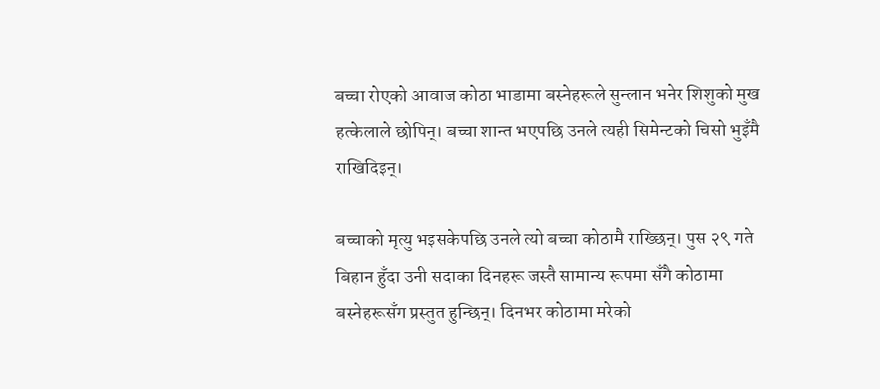बच्चा रोएको आवाज कोठा भाडामा बस्नेहरूले सुन्लान भनेर शिशुको मुख हत्केलाले छोपिन्। बच्चा शान्त भएपछि उनले त्यही सिमेन्टको चिसो भुइँमै राखिदिइन्।

बच्चाको मृत्यु भइसकेपछि उनले त्यो बच्चा कोठामै राख्छिन्। पुस २९ गते बिहान हुँदा उनी सदाका दिनहरू जस्तै सामान्य रूपमा सँगै कोठामा बस्नेहरूसँग प्रस्तुत हुन्छिन्। दिनभर कोठामा मरेको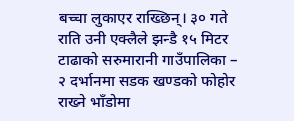बच्चा लुकाएर राख्छिन्। ३० गते राति उनी एक्लैले झन्डै १५ मिटर टाढाको सरुमारानी गाउँपालिका – २ दर्भानमा सडक खण्डको फोहोर राख्ने भाँडोमा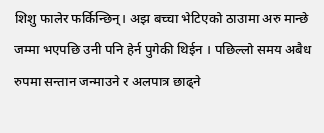शिशु फालेर फर्किन्छिन्। अझ बच्चा भेटिएको ठाउामा अरु मान्छे जम्मा भएपछि उनी पनि हेर्न पुगेकी थिईन । पछिल्लो समय अबैध रुपमा सन्तान जन्माउने र अलपात्र छाढ्ने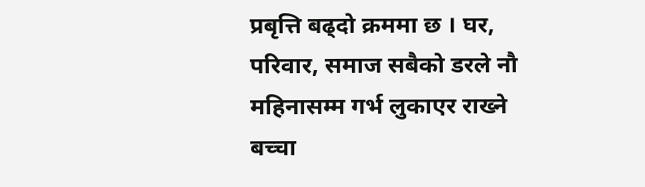प्रबृत्ति बढ्दो क्रममा छ । घर, परिवार, समाज सबैको डरले नौ महिनासम्म गर्भ लुकाएर राख्ने बच्चा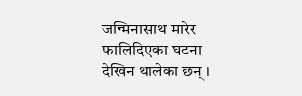जन्मिनासाथ मारेर फालिदिएका घटना देखिन थालेका छन् ।